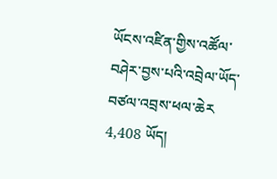ཡོངས་འཛིན་གྱིས་འཚོལ་བཤེར་བྱས་པའི་འབྲེལ་ཡོད་བཙལ་འབྲས་ཕལ་ཆེར 4,408 ཡོད།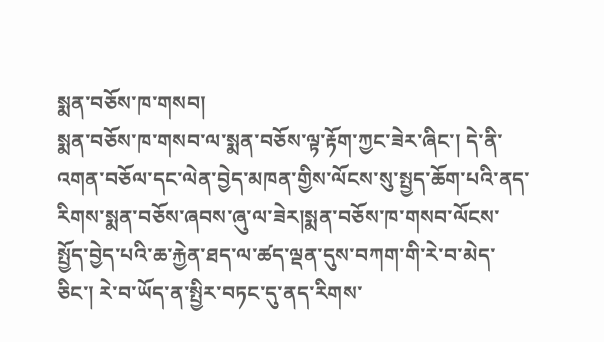སྨན་བཅོས་ཁ་གསབ།
སྨན་བཅོས་ཁ་གསབ་ལ་སྨན་བཅོས་ལྟ་རྟོག་ཀྱང་ཟེར་ཞིང་། དེ་ནི་འགན་བཅོལ་དང་ལེན་བྱེད་མཁན་གྱིས་ལོངས་སུ་སྤྱད་ཆོག་པའི་ནད་རིགས་སྨན་བཅོས་ཞབས་ཞུ་ལ་ཟེར།སྨན་བཅོས་ཁ་གསབ་ལོངས་སྤྱོད་བྱེད་པའི་ཆ་རྐྱེན་ཐད་ལ་ཚད་ལྡན་དུས་བཀག་གི་རེ་བ་མེད་ཅིང་། རེ་བ་ཡོད་ན་སྤྱིར་བཏང་དུ་ནད་རིགས་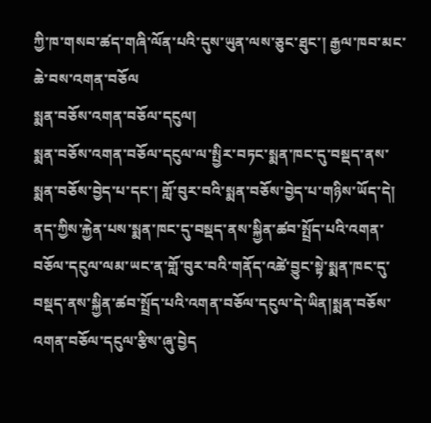ཀྱི་ཁ་གསབ་ཚད་གཞི་ལོན་པའི་དུས་ཡུན་ལས་ཅུང་ཐུང་། རྒྱལ་ཁབ་མང་ཆེ་བས་འགན་བཅོལ
སྨན་བཅོས་འགན་བཅོལ་དངུལ།
སྨན་བཅོས་འགན་བཅོལ་དངུལ་ལ་སྤྱིར་བཏང་སྨན་ཁང་དུ་བསྡད་ནས་སྨན་བཅོས་བྱེད་པ་དང་། གློ་བུར་བའི་སྨན་བཅོས་བྱེད་པ་གཉིས་ཡོད་དེ། ནད་ཀྱིས་རྐྱེན་པས་སྨན་ཁང་དུ་བསྡད་ནས་སྐྱིན་ཚབ་སྤྲོད་པའི་འགན་བཅོལ་དངུལ་ལམ་ཡང་ན་གློ་བུར་བའི་གནོད་འཚེ་བྱུང་སྟེ་སྨན་ཁང་དུ་བསྡད་ནས་སྐྱིན་ཚབ་སྤྲོད་པའི་འགན་བཅོལ་དངུལ་དེ་ཡིན།སྨན་བཅོས་འགན་བཅོལ་དངུལ་རྩིས་ཞུ་བྱེད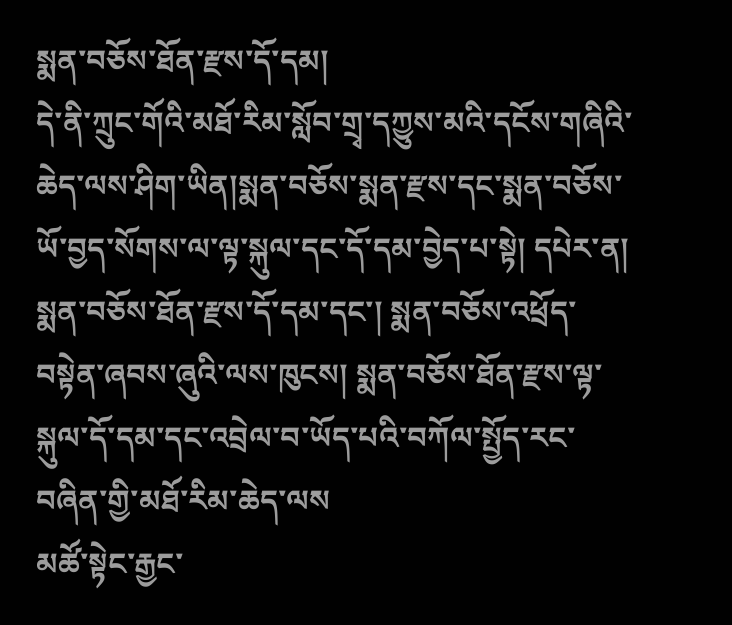སྨན་བཅོས་ཐོན་རྫས་དོ་དམ།
དེ་ནི་ཀྲུང་གོའི་མཐོ་རིམ་སློབ་གྲྭ་དཀྱུས་མའི་དངོས་གཞིའི་ཆེད་ལས་ཤིག་ཡིན།སྨན་བཅོས་སྨན་རྫས་དང་སྨན་བཅོས་ཡོ་བྱད་སོགས་ལ་ལྟ་སྐུལ་དང་དོ་དམ་བྱེད་པ་སྟེ། དཔེར་ན། སྨན་བཅོས་ཐོན་རྫས་དོ་དམ་དང་། སྨན་བཅོས་འཕྲོད་བསྟེན་ཞབས་ཞུའི་ལས་ཁུངས། སྨན་བཅོས་ཐོན་རྫས་ལྟ་སྐུལ་དོ་དམ་དང་འབྲེལ་བ་ཡོད་པའི་བཀོལ་སྤྱོད་རང་བཞིན་གྱི་མཐོ་རིམ་ཆེད་ལས
མཚོ་སྟེང་རྒྱང་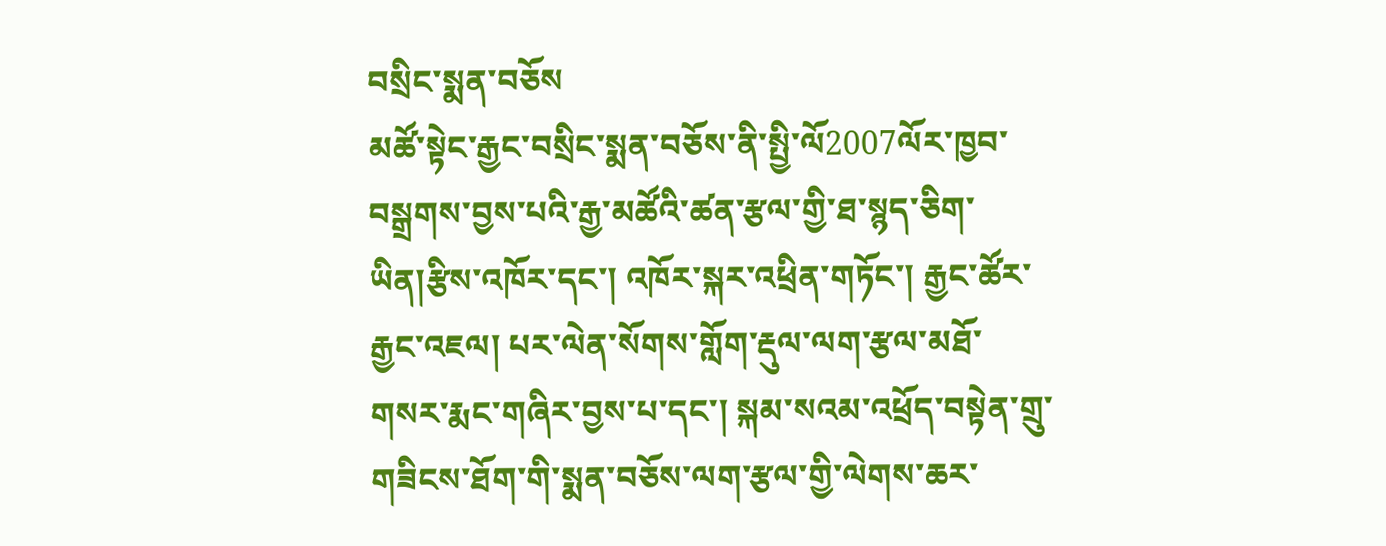བསྲིང་སྨན་བཅོས
མཚོ་སྟེང་རྒྱང་བསྲིང་སྨན་བཅོས་ནི་སྤྱི་ལོ2007ལོར་ཁྱབ་བསྒྲགས་བྱས་པའི་རྒྱ་མཚོའི་ཚན་རྩལ་གྱི་ཐ་སྙད་ཅིག་ཡིན།རྩིས་འཁོར་དང་། འཁོར་སྐར་འཕྲིན་གཏོང་། རྒྱང་ཚོར་རྒྱང་འཇལ། པར་ལེན་སོགས་གློག་རྡུལ་ལག་རྩལ་མཐོ་གསར་རྨང་གཞིར་བྱས་པ་དང་། སྐམ་སའམ་འཕྲོད་བསྟེན་གྲུ་གཟིངས་ཐོག་གི་སྨན་བཅོས་ལག་རྩལ་གྱི་ལེགས་ཆར་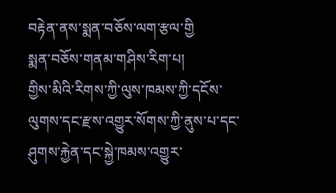བརྟེན་ནས་སྨན་བཅོས་ལག་རྩལ་གྱི
སྨན་བཅོས་གནམ་གཤིས་རིག་པ།
གྱིས་མིའི་རིགས་ཀྱི་ལུས་ཁམས་ཀྱི་དངོས་ལུགས་དང་རྫས་འགྱུར་སོགས་ཀྱི་ནུས་པ་དང་ཤུགས་རྐྱེན་དང་སྐྱེ་ཁམས་འགྱུར་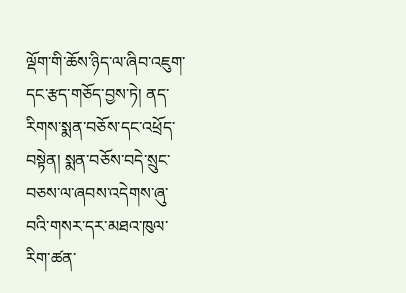ལྡོག་གི་ཆོས་ཉིད་ལ་ཞིབ་འཇུག་དང་རྩད་གཅོད་བྱས་ཏེ། ནད་རིགས་སྨན་བཅོས་དང་འཕྲོད་བསྟེན། སྨན་བཅོས་བདེ་སྲུང་བཅས་ལ་ཞབས་འདེགས་ཞུ་བའི་གསར་དར་མཐའ་ཁུལ་རིག་ཚན་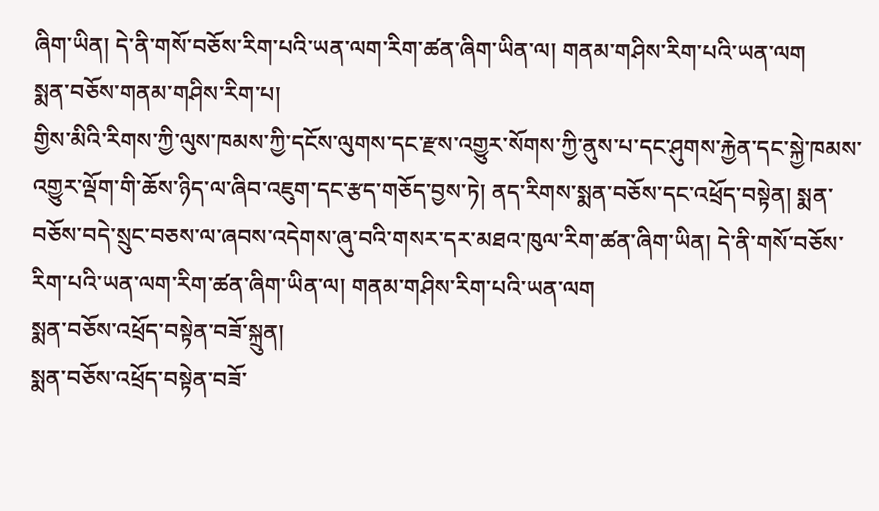ཞིག་ཡིན། དེ་ནི་གསོ་བཅོས་རིག་པའི་ཡན་ལག་རིག་ཚན་ཞིག་ཡིན་ལ། གནམ་གཤིས་རིག་པའི་ཡན་ལག
སྨན་བཅོས་གནམ་གཤིས་རིག་པ།
གྱིས་མིའི་རིགས་ཀྱི་ལུས་ཁམས་ཀྱི་དངོས་ལུགས་དང་རྫས་འགྱུར་སོགས་ཀྱི་ནུས་པ་དང་ཤུགས་རྐྱེན་དང་སྐྱེ་ཁམས་འགྱུར་ལྡོག་གི་ཆོས་ཉིད་ལ་ཞིབ་འཇུག་དང་རྩད་གཅོད་བྱས་ཏེ། ནད་རིགས་སྨན་བཅོས་དང་འཕྲོད་བསྟེན། སྨན་བཅོས་བདེ་སྲུང་བཅས་ལ་ཞབས་འདེགས་ཞུ་བའི་གསར་དར་མཐའ་ཁུལ་རིག་ཚན་ཞིག་ཡིན། དེ་ནི་གསོ་བཅོས་རིག་པའི་ཡན་ལག་རིག་ཚན་ཞིག་ཡིན་ལ། གནམ་གཤིས་རིག་པའི་ཡན་ལག
སྨན་བཅོས་འཕྲོད་བསྟེན་བཟོ་སྐྲུན།
སྨན་བཅོས་འཕྲོད་བསྟེན་བཟོ་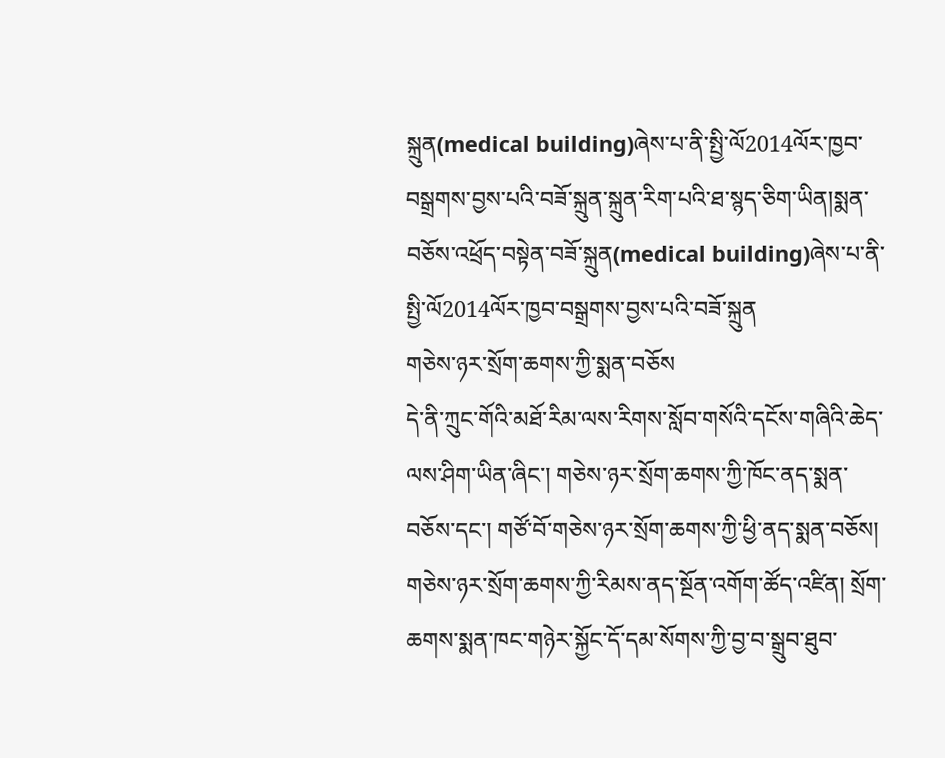སྐྲུན(medical building)ཞེས་པ་ནི་སྤྱི་ལོ2014ལོར་ཁྱབ་བསྒྲགས་བྱས་པའི་བཟོ་སྐྲུན་སྐྲུན་རིག་པའི་ཐ་སྙད་ཅིག་ཡིན།སྨན་བཅོས་འཕྲོད་བསྟེན་བཟོ་སྐྲུན(medical building)ཞེས་པ་ནི་སྤྱི་ལོ2014ལོར་ཁྱབ་བསྒྲགས་བྱས་པའི་བཟོ་སྐྲུན
གཅེས་ཉར་སྲོག་ཆགས་ཀྱི་སྨན་བཅོས
དེ་ནི་ཀྲུང་གོའི་མཐོ་རིམ་ལས་རིགས་སློབ་གསོའི་དངོས་གཞིའི་ཆེད་ལས་ཤིག་ཡིན་ཞིང་། གཅེས་ཉར་སྲོག་ཆགས་ཀྱི་ཁོང་ནད་སྨན་བཅོས་དང་། གཙོ་བོ་གཅེས་ཉར་སྲོག་ཆགས་ཀྱི་ཕྱི་ནད་སྨན་བཅོས། གཅེས་ཉར་སྲོག་ཆགས་ཀྱི་རིམས་ནད་སྔོན་འགོག་ཚོད་འཛིན། སྲོག་ཆགས་སྨན་ཁང་གཉེར་སྐྱོང་དོ་དམ་སོགས་ཀྱི་བྱ་བ་སྒྲུབ་ཐུབ་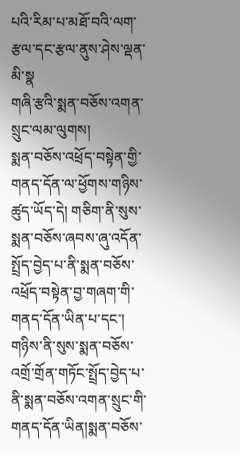པའི་རིམ་པ་མཐོ་བའི་ལག་རྩལ་དང་རྩལ་ནུས་ཤེས་ལྡན་མི་སྣ
གཞི་རྩའི་སྨན་བཅོས་འགན་སྲུང་ལམ་ལུགས།
སྨན་བཅོས་འཕྲོད་བསྟེན་གྱི་གནད་དོན་ལ་ཕྱོགས་གཉིས་ཚུད་ཡོད་དེ། གཅིག་ནི་སུས་སྨན་བཅོས་ཞབས་ཞུ་འདོན་སྤྲོད་བྱེད་པ་ནི་སྨན་བཅོས་འཕྲོད་བསྟེན་བྱ་གཞག་གི་གནད་དོན་ཡིན་པ་དང་། གཉིས་ནི་སུས་སྨན་བཅོས་འགྲོ་གྲོན་གཏོང་སྤྲོད་བྱེད་པ་ནི་སྨན་བཅོས་འགན་སྲུང་གི་གནད་དོན་ཡིན།སྨན་བཅོས་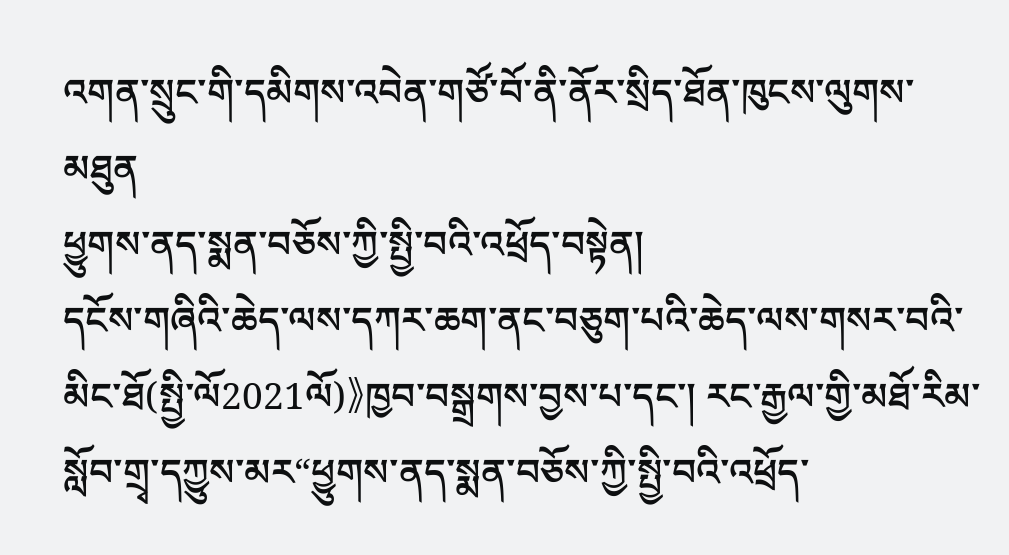འགན་སྲུང་གི་དམིགས་འབེན་གཙོ་བོ་ནི་ནོར་སྲིད་ཐོན་ཁུངས་ལུགས་མཐུན
ཕྱུགས་ནད་སྨན་བཅོས་ཀྱི་སྤྱི་བའི་འཕྲོད་བསྟེན།
དངོས་གཞིའི་ཆེད་ལས་དཀར་ཆག་ནང་བཅུག་པའི་ཆེད་ལས་གསར་བའི་མིང་ཐོ(སྤྱི་ལོ2021ལོ)》ཁྱབ་བསྒྲགས་བྱས་པ་དང་། རང་རྒྱལ་གྱི་མཐོ་རིམ་སློབ་གྲྭ་དཀྱུས་མར“ཕྱུགས་ནད་སྨན་བཅོས་ཀྱི་སྤྱི་བའི་འཕྲོད་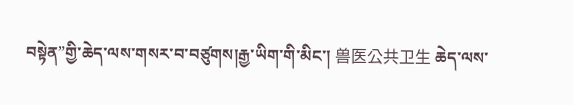བསྟེན”གྱི་ཆེད་ལས་གསར་བ་བཙུགས།རྒྱ་ཡིག་གི་མིང་། 兽医公共卫生 ཆེད་ལས་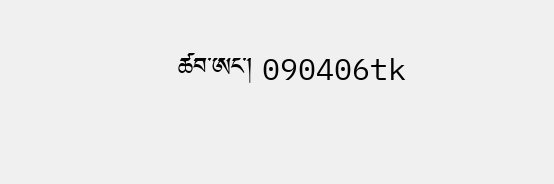ཚབ་ཨང་། 090406tk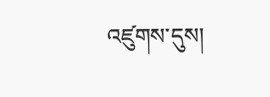འཛུགས་དུས།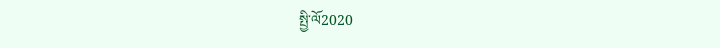སྤྱི་ལོ2020